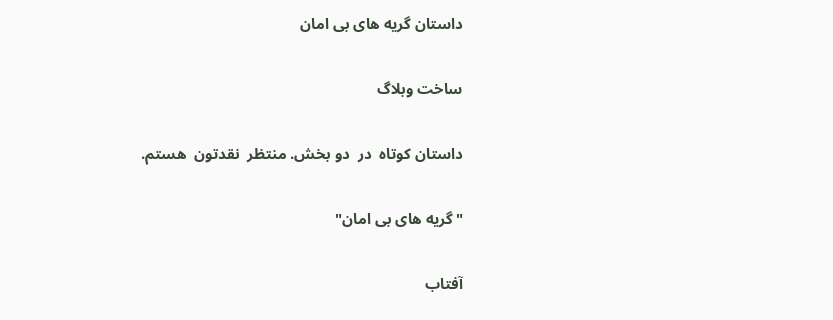داستان گریه های بی امان

ساخت وبلاگ

داستان کوتاه  در  دو بخش. منتظر  نقدتون  هستم.

"گریه های بی امان"

آفتاب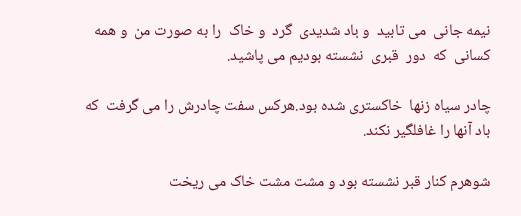نیمه جانی  می تابید  و باد شدیدی  گرد  و خاک  را به صورت من  و همه  کسانی  که  دور  قبری  نشسته بودیم می پاشید.

چادر سیاه زنها  خاکستری شده بود.هرکس سفت چادرش را می گرفت  که باد آنها را غافلگیر نکند.

شوهرم کنار قبر نشسته بود و مشت مشت خاک می ریخت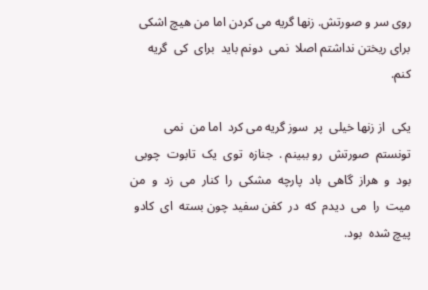روی سر و صورتش. زنها گریه می کردن اما من هیچ اشکی برای ریختن نداشتم اصلا  نمی  دونم باید  برای  کی  گریه  کنم.

یکی  از زنها خیلی  پر  سوز گریه می کرد  اما من  نمی  تونستم  صورتش  رو ببینم .  جنازه  توی  یک  تابوت  چوبی  بود  و  هراز  گاهی  باد  پارچه  مشکی  را  کنار  می  زد  و  من  میت  را  می  دیدم  که  در  کفن سفید چون بسته  ای  کادو پیچ شده  بود.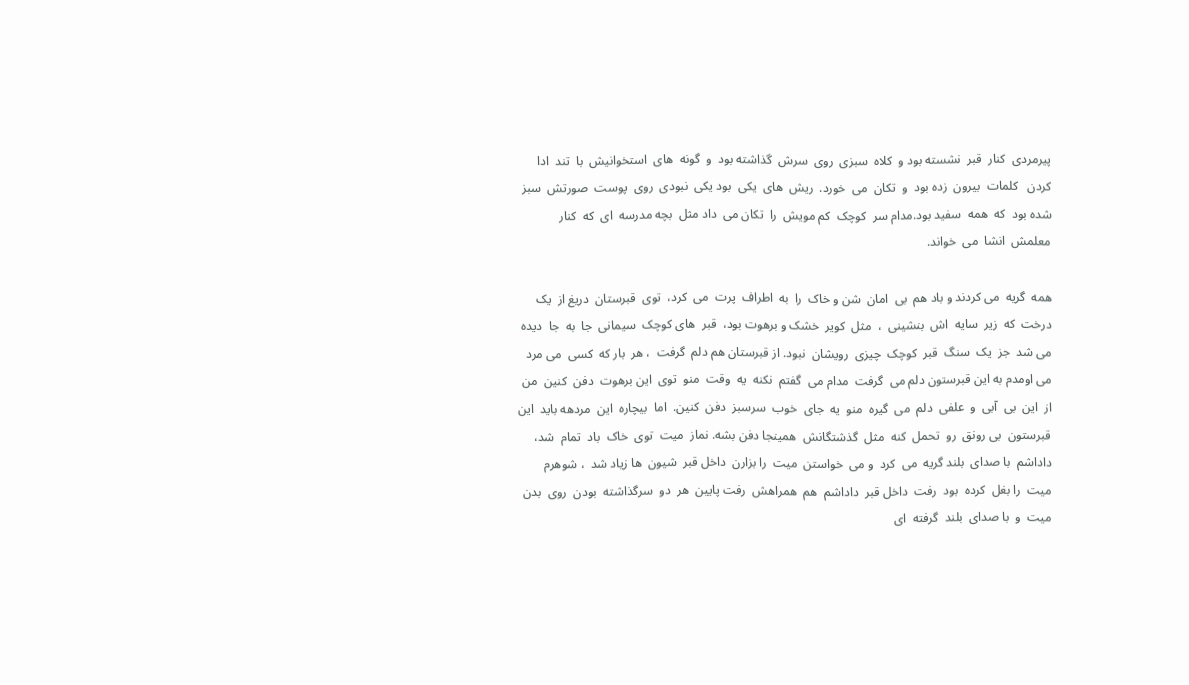پیرمردی  کنار  قبر  نشسته بود و  کلاه  سبزی  روی  سرش  گذاشته بود  و  گونه  های  استخوانیش  با  تند  ادا  کردن   کلمات  بیرون  زده بود  و  تکان  می  خورد.  ریش  های  یکی  بود یکی  نبودی  روی  پوست  صورتش  سبز شده بود  که  همه  سفید بود.مدام سر  کوچک  کم مویش  را  تکان می  داد مثل  بچه مدرسه  ای  که  کنار  معلمش  انشا  می  خواند.

همه  گریه  می کردند و باد هم  بی  امان  شن و خاک  را  به  اطراف  پرت  می  کرد،  توی  قبرستان  دریغ از  یک  درخت  که  زیر  سایه  اش  بنشینی  ،  مثل  کویر  خشک و برهوت بود،  قبر  های کوچک  سیمانی  جا  به  جا  دیده  می شد  جز  یک  سنگ  قبر  کوچک  چیزی  رویشان  نبود. از قبرستان هم دلم  گرفت  ، هر  بار که  کسی  می مرد  می اومدم به این قبرستون دلم می  گرفت  مدام می  گفتم  نکنه  یه  وقت  منو  توی  این برهوت  دفن  کنین  من  از  این  بی  آبی  و  علفی  دلم  می  گیره  منو  یه  جای  خوب  سرسبز  دفن  کنین.  اما  بیچاره  این  مردهه باید  این  قبرستون  بی رونق  رو  تحمل  کنه  مثل  گذشتگانش  همینجا دفن بشه. نماز  میت  توی  خاک  باد  تمام  شد،  داداشم  با صدای  بلند گریه  می  کرد  و می  خواستن  میت  را بزارن  داخل قبر  شیون  ها زیاد شد  ، شوهرم  میت  را بغل  کرده  بود  رفت  داخل قبر  داداشم  هم  همراهش  رفت پایین  هر  دو  سرگذاشته  بودن  روی  بدن میت  و  با صدای  بلند  گرفته  ای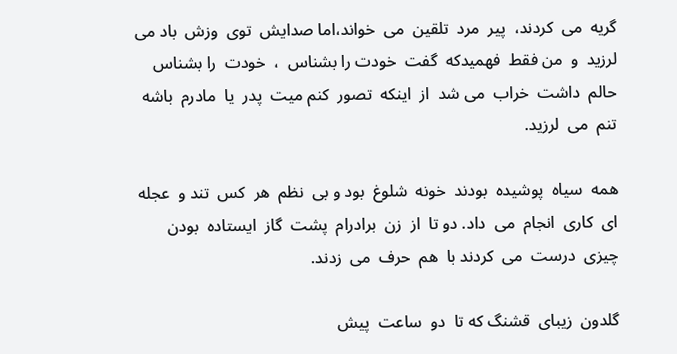گریه  می  کردند،  پیر  مرد  تلقین  می  خواند،اما صدایش  توی  وزش  باد می  لرزید  و  من فقط  فهمیدکه  گفت  خودت را بشناس  ،  خودت  را بشناس  حالم  داشت  خراب  می شد  از  اینکه  تصور  کنم میت  پدر  یا  مادرم  باشه  تنم  می  لرزید.

همه  سیاه  پوشیده  بودند  خونه  شلوغ  بود و بی  نظم  هر  کس  تند و  عجله  ای  کاری  انجام  می  داد. دو تا  از  زن  برادرام  پشت  گاز  ایستاده  بودن  چیزی  درست  می  کردند با  هم  حرف  می  زدند.

گلدون  زیبای  قشنگ که تا  دو  ساعت  پیش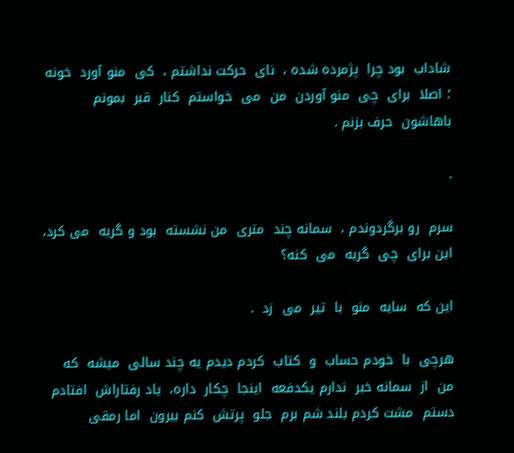شاداب  بود چرا  پژمرده شده ،  نای  حرکت نداشتم ،  کی  منو آورد  خونه ؛ اصلا  برای  چی  منو آوردن  من  می  خواستم  کنار  قبر  بمونم  باهاشون  حرف بزنم .

.

سرم  رو برگردوندم ،  سمانه چند  متری  من نشسته  بود و گریه  می کرد،  این برای  چی  گریه  می  کنه؟

این که  سایه  منو  با  تیر  می  زد  .

هرچی  با  خودم حساب  و  کتاب  کردم دیدم یه چند سالی  میشه  که  من  از  سمانه خبر  ندارم یکدفعه  اینجا  چکار  داره،  یاد رفتاراش  افتادم  دستم  مشت کردم بلند شم برم  جلو  پرتش  کنم بیرون  اما رمقی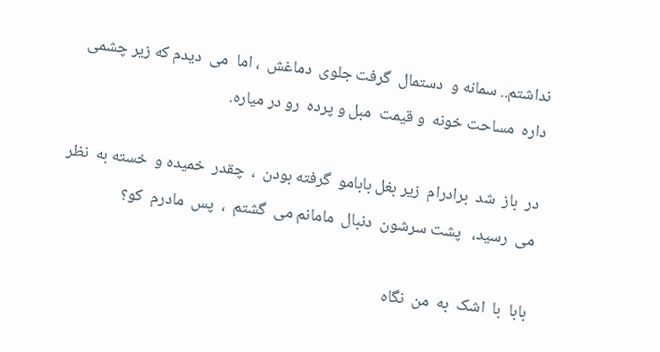نداشتم.. سمانه و  دستمال  گرفت جلوی  دماغش  ، اما  می  دیدم که زیر چشمی  داره  مساحت خونه  و قیمت  مبل و پرده  رو در میاره.

در  باز  شد  برادرام  زیر بغل بابامو  گرفته بودن  ،  چقدر  خمیده و  خسته به  نظر  می  رسید،   پشت سرشون  دنبال  مامانم می  گشتم  ،  پس  مادرم  کو؟

بابا  با  اشک  به  من  نگاه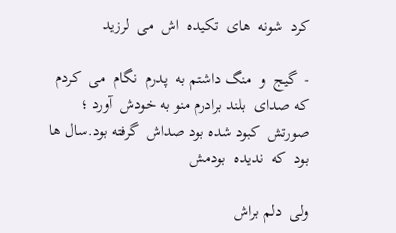کرد  شونه  های  تکیده  اش  می  لرزید

-  گیج  و  منگ داشتم به  پدرم  نگام  می  کردم که صدای  بلند برادرم منو به خودش  آورد ؛ صورتش  کبود شده بود صداش  گرفته بود.سال ها بود  که  ندیده  بودمش

ولی  دلم براش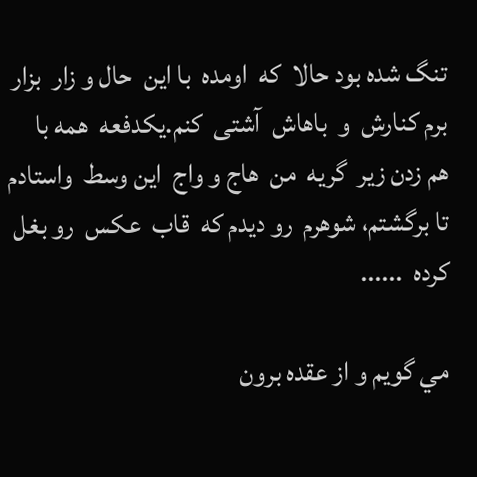تنگ شده بود حالا  که  اومده  با این  حال و زار  بزار  برم کنارش  و  باهاش  آشتی  کنم.یکدفعه  همه با  هم زدن زیر  گریه  من  هاج و واج  این وسط  واستادم  تا برگشتم، شوهرم  رو دیدم که  قاب  عکس  رو بغل  کرده  ......

مي گويم و از عقده برون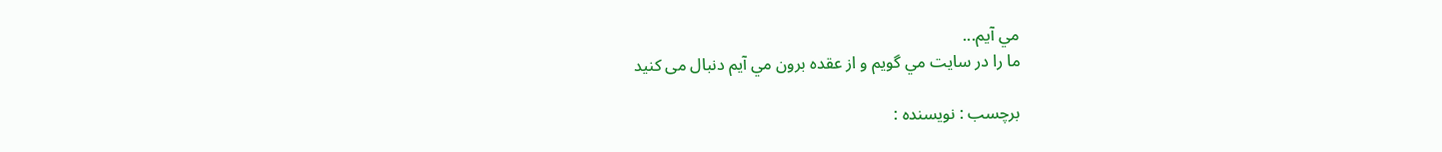مي آيم...
ما را در سایت مي گويم و از عقده برون مي آيم دنبال می کنید

برچسب : نویسنده :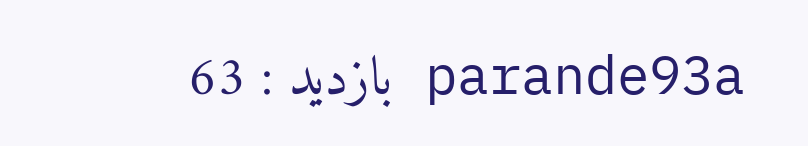parande93a بازدید : 63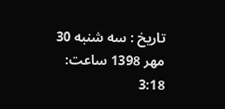تاريخ : سه شنبه 30 مهر 1398 ساعت: 3:18